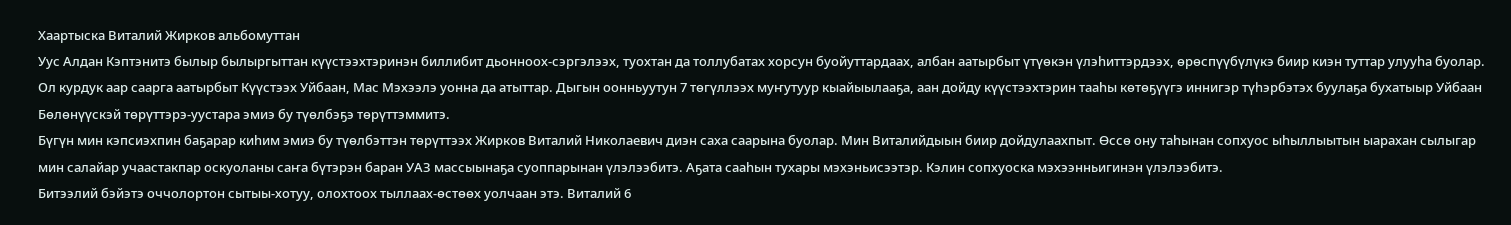Хаартыска Виталий Жирков альбомуттан
Уус Алдан Кэптэнитэ былыр былыргыттан күүстээхтэринэн биллибит дьонноох-сэргэлээх, туохтан да толлубатах хорсун буойуттардаах, албан аатырбыт үтүөкэн үлэһиттэрдээх, өрөспүүбүлүкэ биир киэн туттар улууһа буолар.
Ол курдук аар саарга аатырбыт Күүстээх Уйбаан, Мас Мэхээлэ уонна да атыттар. Дыгын оонньуутун 7 төгүллээх муҥутуур кыайыылааҕа, аан дойду күүстээхтэрин тааһы көтөҕүүгэ иннигэр түһэрбэтэх буулаҕа бухатыыр Уйбаан Бөлөнүүскэй төрүттэрэ-уустара эмиэ бу түөлбэҕэ төрүттэммитэ.
Бүгүн мин кэпсиэхпин баҕарар киһим эмиэ бу түөлбэттэн төрүттээх Жирков Виталий Николаевич диэн саха саарына буолар. Мин Виталийдыын биир дойдулаахпыт. Өссө ону таһынан сопхуос ыһыллыытын ыарахан сылыгар мин салайар учаастакпар оскуоланы саҥа бүтэрэн баран УАЗ массыынаҕа суоппарынан үлэлээбитэ. Аҕата сааһын тухары мэхэньисээтэр. Кэлин сопхуоска мэхээнньигинэн үлэлээбитэ.
Битээлий бэйэтэ оччолортон сытыы-хотуу, олохтоох тыллаах-өстөөх уолчаан этэ. Виталий 6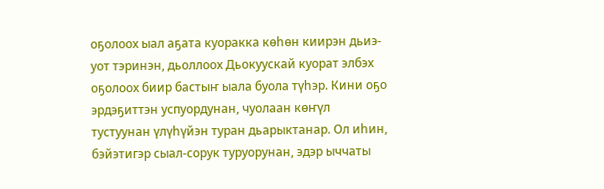оҕолоох ыал аҕата куоракка көһөн киирэн дьиэ-уот тэринэн, дьоллоох Дьокуускай куорат элбэх оҕолоох биир бастыҥ ыала буола түһэр. Кини оҕо эрдэҕиттэн успуордунан, чуолаан көҥүл тустуунан үлүһүйэн туран дьарыктанар. Ол иһин, бэйэтигэр сыал-сорук туруорунан, эдэр ыччаты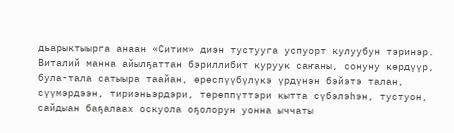дьарыктыырга анаан «Ситим» диэн тустууга успуорт кулуубун тэринэр. Виталий манна айылҕаттан бэриллибит куруук саҥаны, сонуну көрдүүр, була-тала сатыыра таайан, өрөспүүбүлүкэ үрдүнэн бэйэтэ талан, сүүмэрдээн, тириэньэрдэри, төрөппүттэри кытта сүбэлэһэн, тустуон, сайдыан баҕалаах оскуола оҕолорун уонна ыччаты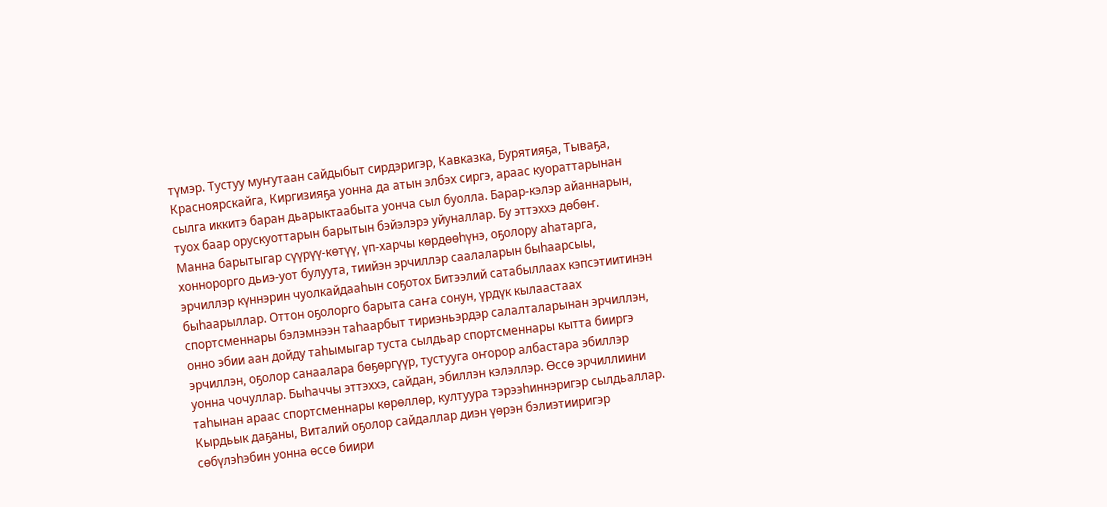түмэр. Тустуу муҥутаан сайдыбыт сирдэригэр, Кавказка, Бурятияҕа, Тываҕа, Красноярскайга, Киргизияҕа уонна да атын элбэх сиргэ, араас куораттарынан сылга иккитэ баран дьарыктаабыта уонча сыл буолла. Барар-кэлэр айаннарын, туох баар орускуоттарын барытын бэйэлэрэ уйуналлар. Бу эттэххэ дөбөҥ.
Манна барытыгар сүүрүү-көтүү, үп-харчы көрдөөһүнэ, оҕолору аһатарга, хоннорорго дьиэ-уот булуута, тиийэн эрчиллэр саалаларын быһаарсыы, эрчиллэр күннэрин чуолкайдааһын соҕотох Битээлий сатабыллаах кэпсэтиитинэн быһаарыллар. Оттон оҕолорго барыта саҥа сонун, үрдүк кылаастаах спортсменнары бэлэмнээн таһаарбыт тириэньэрдэр салалталарынан эрчиллэн, онно эбии аан дойду таһымыгар туста сылдьар спортсменнары кытта бииргэ эрчиллэн, оҕолор санаалара бөҕөргүүр, тустууга оҥорор албастара эбиллэр уонна чочуллар. Быһаччы эттэххэ, сайдан, эбиллэн кэлэллэр. Өссө эрчиллиини таһынан араас спортсменнары көрөллөр, култуура тэрээһиннэригэр сылдьаллар.
Кырдьык даҕаны, Виталий оҕолор сайдаллар диэн үөрэн бэлиэтииригэр сөбүлэһэбин уонна өссө биири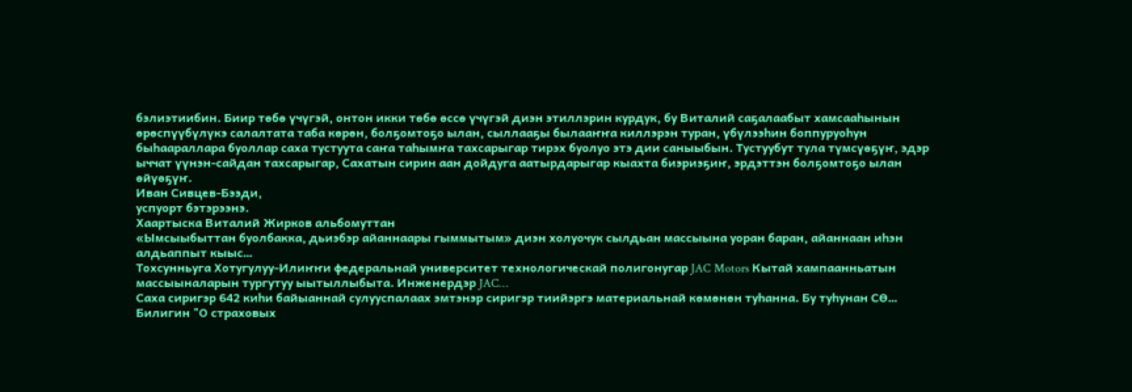бэлиэтиибин. Биир төбө үчүгэй, онтон икки төбө өссө үчүгэй диэн этиллэрин курдук, бу Виталий саҕалаабыт хамсааһынын өрөспүүбүлүкэ салалтата таба көрөн, болҕомтоҕо ылан, сыллааҕы былааҥҥа киллэрэн туран, үбүлээһин боппуруоһун быһаараллара буоллар саха тустуута саҥа таһымҥа тахсарыгар тирэх буолуо этэ дии саныыбын. Тустуубут тула түмсүөҕүҥ, эдэр ыччат үүнэн-сайдан тахсарыгар, Сахатын сирин аан дойдуга аатырдарыгар кыахта биэриэҕиҥ, эрдэттэн болҕомтоҕо ылан өйүөҕүҥ.
Иван Сивцев-Бээди,
успуорт бэтэрээнэ.
Хаартыска Виталий Жирков альбомуттан
«Ымсыыбыттан буолбакка, дьиэбэр айаннаары гыммытым» диэн холуочук сылдьан массыына уоран баран, айаннаан иһэн алдьаппыт кыыс…
Тохсунньуга Хотугулуу-Илиҥҥи федеральнай университет технологическай полигонугар JAC Motors Кытай хампаанньатын массыыналарын тургутуу ыытыллыбыта. Инженердэр JAC…
Саха сиригэр 642 киһи байыаннай сулууспалаах эмтэнэр сиригэр тиийэргэ материальнай көмөнөн туһанна. Бу туһунан СӨ…
Билигин "О страховых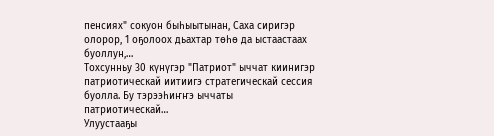пенсиях" сокуон быһыытынан, Саха сиригэр олорор, 1 оҕолоох дьахтар төһө да ыстаастаах буоллун,…
Тохсунньу 30 күнүгэр "Патриот" ыччат киинигэр патриотическай иитиигэ стратегическай сессия буолла. Бу тэрээһиҥҥэ ыччаты патриотическай…
Улуустааҕы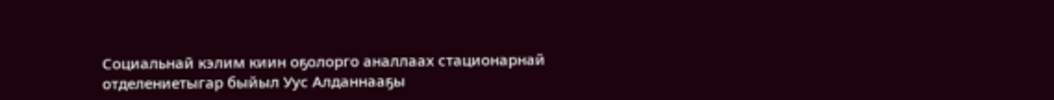Социальнай кэлим киин оҕолорго аналлаах стационарнай отделениетыгар быйыл Уус Алданнааҕы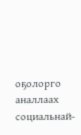оҕолорго аналлаах социальнай-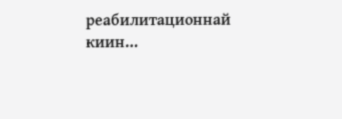реабилитационнай киин…